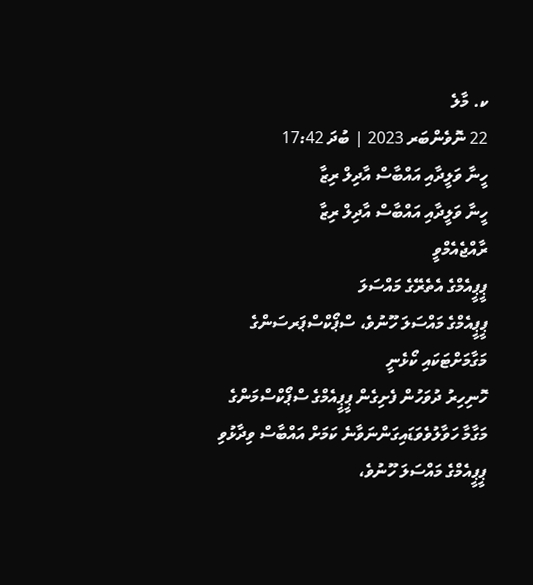ކ. މާލެ
22 ނޮވެންބަރ 2023 | ބުދަ 17:42
ހީނާ ވަލީދާއި އައްބާސް އާދިލް ރިޒާ
ހީނާ ވަލީދާއި އައްބާސް އާދިލް ރިޒާ
ރާއްޖެއެމްވީ
ޕީޕީއެމްގެ އެތެރޭގެ މައްސަލަ
ޕީޕީއެމްގެ މައްސަލަ ހޫނުވެ، ސްޕޯކްސްޕަރސަންގެ މަގާމަށްޓަކައި ކޯޅެނީ
ހޮނިހިރު ދުވަހުން ފެށިގެން ޕީޕީއެމްގެ ސްޕޯކްސްމަންގެ މަގާމާ ހަވާލުވެވަޑައިގަންނަވާނެ ކަމަށް އައްބާސް ވިދާޅުވި
ޕީޕީއެމްގެ މައްސަލަ ހޫނުވެ،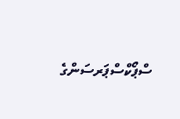ސްޕޯކްސްޕަރސަންގެ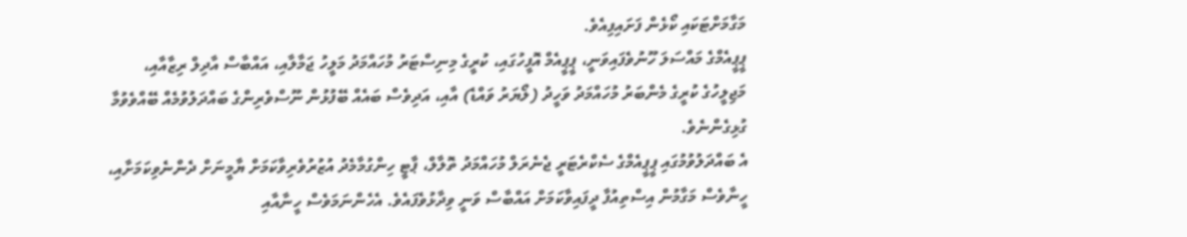މަގާމަށްޓަކައި ކޯޅެން ފަށައިފިއެވެ.
ޕީޕީއެމްގެ މައްސަލަ ހޫނުވެފައިވަނީ، ޕީޕީއެމް އޮފީހުގައި، ކުރީގެ މިނިސްޓަރު މުހައްމަދު މަލީހު ޖަމާލާއި، އައްބާސް އާދިލް ރިޒާއާއި، މަޖިލީހުގެ ކުރީގެ މެންބަރު މުހައްމަދު ވަހީދު (ލޯޔަރު ވައްޑެ) އާއި، އަދިވެސް ބައެއް ބޭފުޅުން ނޫސްވެރިންގެ ބައްދަލުވުމެއް ބޭއްވެވުމާ ގުޅިގެންނެވެ.
އެ ބައްދަލުވުމުގައި ޕީޕީއެމްގެ ސެކްރެޓަރީ ޖެނެރަލް މުހައްމަދު ތޮލާލް، ޕާޓީ ހިންގުމާމެދު އުޒުރުވެރިވާކަމަށް ޔާމީނަށް ދެންނެވިކަމަށާއި، ހީނާވެސް މަގާމުން އިސްތިއުފާ ދީފައިވާކަމަށް އައްބާސް ވަނީ ވިދާޅުވެފައެވެ. އެހެންނަމަވެސް ހީނާއާއި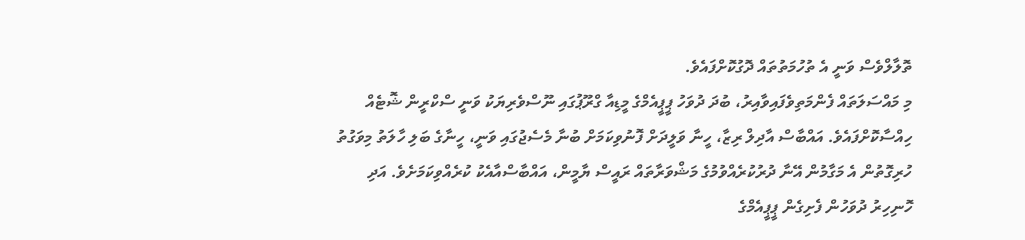ތޮލާލްވެސް ވަނީ އެ ތުހުމަތުތައް ދޮގުކޮށްފައެވެ.
މި މައްސަލަތައް ފެންމަތިވެފައިވާއިރު، ބުދަ ދުވަހު ޕީޕީއެމްގެ މީޑިއާ ގްރޫޕުގައި ނޫސްވެރިޔަކު ވަނީ ސްކްރީން ޝޮޓެއް ހިއްސާކޮށްފައެވެ. އައްބާސް އާދިލް ރިޒާ، ހީނާ ވަލީދަށް ފޮނުވިކަމަށް ބުނާ މެސެޖުގައި ވަނީ، ހީނާގެ ބަލި ހާލަތު މިވަގުތު ހުރިގޮތުން އެ މަގާމުން އޭނާ ދުރުކުރެއްވުމުގެ މަޝްވަރާތައް ރައީސް ޔާމީން، އައްބާސްއާއެކު ކުރެއްވިކަމަށެވެ. އަދި ހޮނިހިރު ދުވަހުން ފެށިގެން ޕީޕީއެމްގެ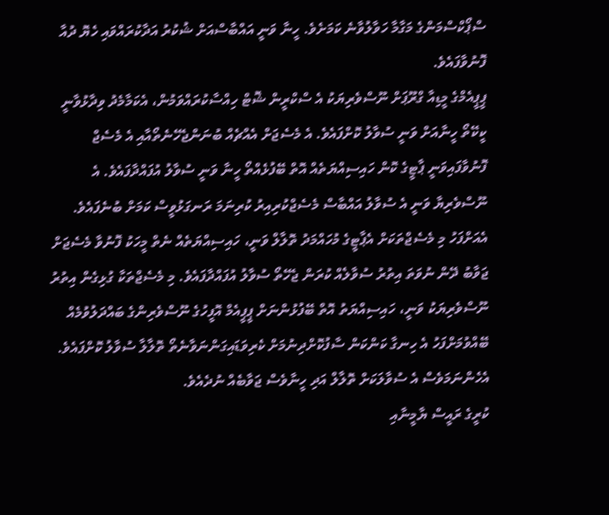ސްޕޯކްސްމަންގެ މަގާމާ ހަވާލުވާނެ ކަމަށެވެ. ހީނާ ވަނީ އައްބާސްއަށް ޝުކުރު އަދާކުރައްވައި ހެޔޮ ދުއާ ފޮނުވާފައެވެ.
ޕީޕީއެމްގެ މީޑިއާ ގްރޫޕަށް ނޫސްވެރިޔަކު އެ ސްކްރީން ޝޮޓް ހިއްސާކުރައްވަމުން، އެކަމާމެދު ވިދާޅުވާނީ ކީކޭތޯ ހީނާއަށް ވަނީ ސުވާލު ކޮށްފައެވެ. އެ މެސެޖަށް އެއްޗެއް ބުނަންޖެހޭނެތޯއާއި އެ މެސެޖް ފޮނުވާފައިވަނީ ޕާޓީގެ ކޮން ހައިސިއްޔަތެއް އޮތް ބޭފުޅެއްތޯ ހީނާ ވަނީ ސުވާލު އުފައްދާފައެވެ. އެ ނޫސްވެރިޔާ ވަނީ އެ ސުވާލު އައްބާސް މެސެޖްކުރިއިރު ކުރިނަމަ ރަނގަޅުވީސް ކަމަށް ބުނެފައެވެ.
އެއަށްފަހު މި މެސެޖްތަކަށް އެޕާޓީގެ މުހައްމަދު ތޮލާލް ވަނީ، ހައިސިއްޔަތެއް ނެތް މީހަކު ފޮނުވާ މެސެޖަށް ޖަވާބު ދޭން ނުވަތަ އިތުރު ސުވާލެއް ކުރަން ޖެހޭތޯ ސުވާލު އުފައްދާފައެވެ. މި މެސެޖްތަކާ ގުޅިގެން އިތުރު ނޫސްވެރިޔަކު ވަނީ، ހައިސިއްޔަތު އޮތް ބޭފުޅުންނަށް ޕީޕީއެމް އޮފީހުގެ ނޫސްވެރިންގެ ބައްދަލުވުމެއް ބޭއްވުމަށްފަހު އެ ހިނގާ ކަންކަން ސާފުކޮށްދިނުމަށް ކެރިވަޑައިގަންނަވާނެތޯ ތޮލާލާ ސުވާލު ކޮށްފައެވެ. އެހެންނަމަވެސް އެ ސުވާލަކަށް ތޮލާލް އަދި ހީނާވެސް ޖަވާބެއް ނުދެއެވެ.
ކުރީގެ ރައީސް ޔާމީނާއި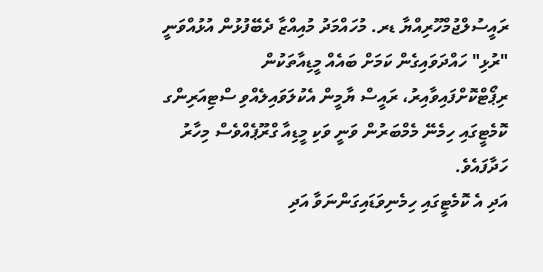ރައީސުލްޖުމްހޫރިއްޔާ ޑރ. މުހައްމަދު މުއިއްޒާ ދެބޭފުޅުން އުޅުއްވަނީ "ރުޅި" ހައްދަވައިގެން ކަމަށް ބައެއް މީޑިއާތަކުން ރިޕޯޓްކޮށްފައިވާއިރު، ރައީސް ޔާމީން އެކުލަވައިލެއްވި ސްޓިއަރިންގ ކޮމެޓީގައި ހިމެނޭ މެމްބަރުން ވަނީ ވަކި މީޑިއާ ގްރޫޕެއްވެސް މިހާރު ހަދާފައެވެ.
އަދި އެ ކޮމެޓީގައި ހިމެނިވަޑައިގަންނަވާ އަދި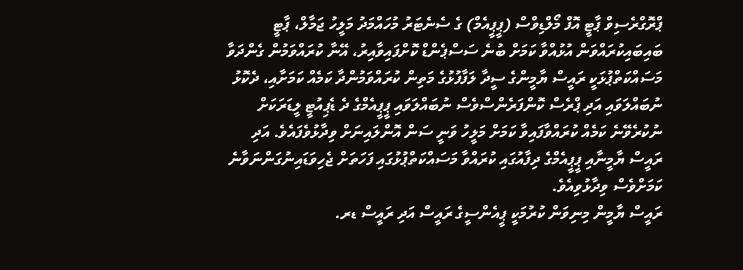ޕްރޮގްރެސިވް ޕާޓީ އޮފް މޯލްޑިވްސް (ޕީޕީއެމް) ގެ ސެނެޓަރު މުހައްމަދު މަލީހު ޖަމާލް، ޕާޓީ ބައިބައިކުރައްވަން އުޅުއްވާ ކަމަށް ބުނެ ސަސްޕެންޑް ކޮށްފައިވާއިރު، އޭނާ ކުރައްވަމުން ގެންދަވާ މަސައްކަތްޕުޅަކީ ރައީސް ޔާމީންގެ ސީދާ ލަފާފުޅުގެ މަތިން ކުރައްވަމުންދާ ކަމެއް ކަމަށާއި، ދެކޮޅު ނުބައްލަވައި އަދި ޕްރެސް ކޮންފަރެންސްވެސް ނުބައްލަވައި ޕީޕީއެމްގެ ދެ ޑެޕިއުޓީ ލީޑަރަކަށް ނުކުރެވޭނެ ކަމެއް ކުރައްވާފައިވާ ކަމަށް މަލީހު ވަނީ ސަން އޮންލައިނަށް ވިދާޅުވެފައެވެ. އަދި ރައީސް ޔާމީނާއި ޕީޕީއެމްގެ ދިފާއުގައި ކުރައްވާ މަސައްކަތްޕުޅުގައި ފަހަތަށް ޖެހިވަޑައިނުގަންނަވާނެ ކަމަށްވެސް ވިދާޅުވިއެވެ.
ރައީސް ޔާމީން މިނިވަން ކުރުމަކީ ޕީއެންސީގެ ރައީސް އަދި ރައީސް ޑރ.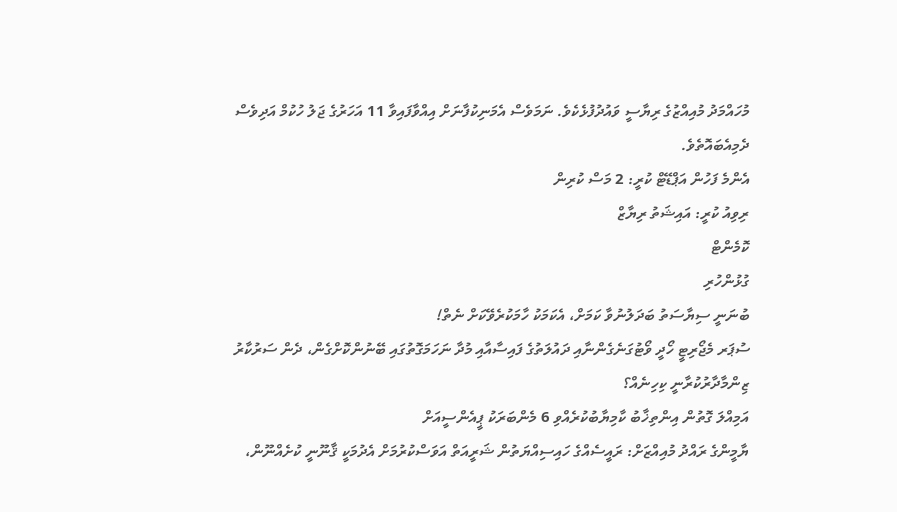މުހައްމަދު މުއިއްޒުގެ ރިޔާސީ ވައުދުފުޅެކެވެ. ނަމަވެސް އެމަނިކުފާނަށް އިއްވާފައިވާ 11 އަހަރުގެ ޖަލު ހުކުމް އަދިވެސް ދެމިއެބައޮތެވެ.
އެންމެ ފަހުން އަޕްޑޭޓް ކުރީ: 2 މަސް ކުރިން
ރިވިއު ކުރީ: އައިޝަތު ރިޔާޒް
ކޮމެންޓް
ގުޅުންހުރި
ބުނަނީ ސިޔާސަތު ބަދަލުނުވާ ކަމަށް، އެކަމަކު ހާމަކުރެވޭކަށް ނެތް!
ސުޕަރ މެޖޯރިޓީ ހޯދީ ވޯޓުގަނެގެންނާއި ދައުލަތުގެ ފައިސާއާއި މުދާ ނަހަމަގޮތުގައި ބޭނުންކޮށްގެން، ދެން ސަރުކާރު ޒިންމާދާރުކުރާނީ ކިހިނެއް؟
އަމިއްލަ ގޮތުން އިންތިޚާބު ކާމިޔާބުކުރެއްވި 6 މެންބަރަކު ޕީއެންސީއަށް
ޔާމީންގެ ރައްދު މުއިއްޒަށް: ރައީސެއްގެ ހައިސިއްޔަތުން ޝަރީއަތް އަވަސްކުރުމަށް އެދުމަކީ ޤާނޫނީ ކުށެއްނޫން،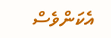އެކަންވެސް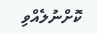ކޮށްނުލެއްވި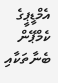އެމްޑީޕީގެ ކެމްޕޭން ބެނާތަކާއި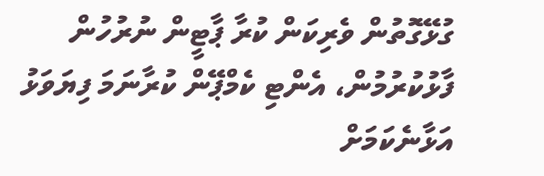ގުޅޭގޮތުން ވެރިކަން ކުރާ ޕާޓީން ނުރުހުން ފާޅުކުރުމުން، އެންޓި ކެމްޕޭން ކުރާނަމަ ފިޔަވަޅު އަޅާނެކަމަށް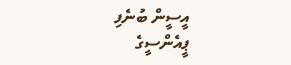އީސީން ބުނެފި
ޕީއެންސީގެ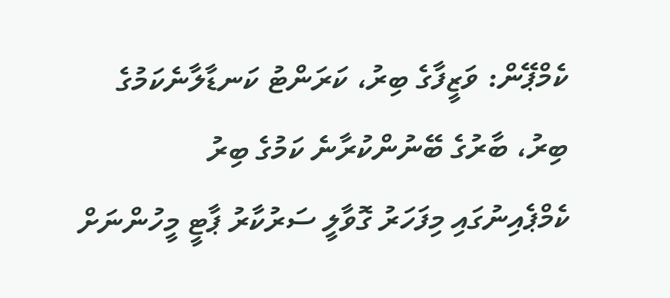ކެމްޕޭން: ވަޒީފާގެ ބިރު، ކަރަންޓު ކަނޑާލާނެކަމުގެ ބިރު، ބާރުގެ ބޭނުންކުރާނެ ކަމުގެ ބިރު
ކެމްޕެއިނުގައި މިފަހަރު ގޮވާލީ ސަރުކާރު ޕާޓީ މީހުންނަށް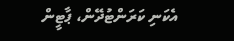އެކަނި ކަރަންޓުދޭން، ޕާޓީން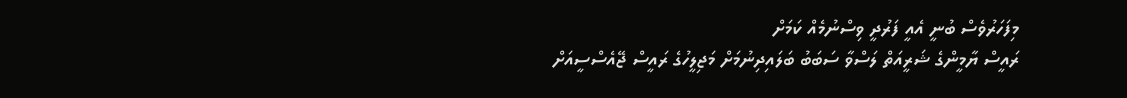މިފަހަރުވެސް ބުނީ އެއީ ފަރުދީ ވިސްނުމެއް ކަމަށް
ރައީސް ޔާމީންގެ ޝަރީއަތް ލަސްވާ ސަބަބު ބަލައިދިނުމަށް މަޖިލީހުގެ ރައީސް ޖޭއެސްސީއަށް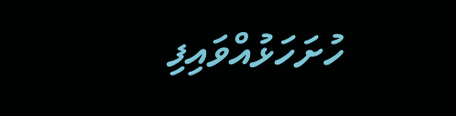ހުށަހަޅުއްވައިފި